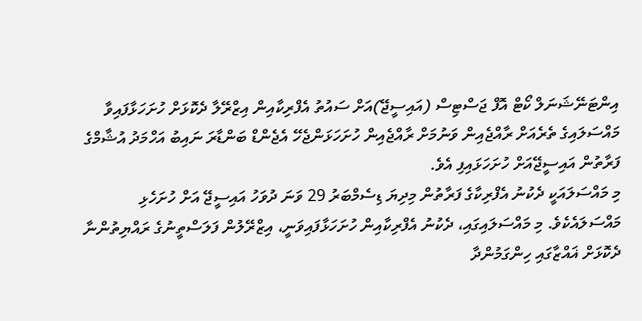އިންޓަނޭޝަނަލް ކޯޓް އޮފް ޖަސްޓިސް (އައިސީޖޭ)އަށް ސައުތު އެފްރިކާއިން އިޒްރޭލާ ދެކޮޅަށް ހުށަހަޅާފައިވާ މައްސަލައިގެ ތެރެއަށް ރާއްޖެއިން ވަނުމަށް ރާއްޖެއިން ހުށަހަޅަންޖެހޭ އެޖެންޑް ބަންޑާރަ ނައިބު އަހްމަދު އުޝާމްގެ ފަރާތުން އައިސީޖޭއަށް ހުށަހަޅައިފި އެވެ.
މި މައްސަލައަކީ ދެކުނު އެފްރިކާގެ ފަރާތުން މިދިޔަ ޑިސެމްބަރު 29 ވަނަ ދުވަހު އައިސީޖޭ އަށް ހުށަހެޅި މައްސަލައެކެވެ. މި މައްސަލައިގައި، ދެކުނު އެފްރިކާއިން ހުށަހަޅާފައިވަނީ، އިޒްރޭލުން ފަލަސްތީނުގެ ރައްޔިތުންނާ ދެކޮޅަށް ޣައްޒާގައި ހިންގަމުންދާ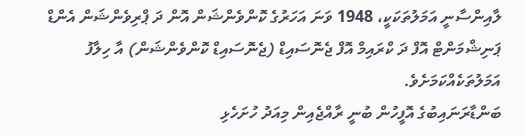ލާއިންސާނީ އަމަލުތަކަކީ، 1948 ވަނަ އަހަރުގެ ކޮންވެންޝަން އޮން ދަ ޕްރިވެންޝަން އެންޑް ޕަނިޝްމަންޓް އޮފް ދަ ކްރައިމް އޮފް ޖެނޮސައިޑް (ޖެނޮސައިޑް ކޮންވެންޝަން) އާ ހިލާފު އަމަލުތަކެއްކަމަށެވެ.
ބަންޑާރަނައިބުގެ އޮފީހުން ބުނީ ރާއްޖެއިން މިއަދު ހުށަހެޅި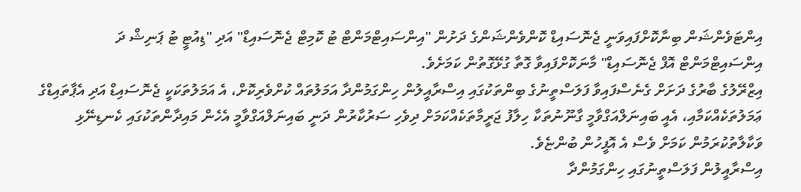އިންޓަވެންޝަން ބިނާކޮށްފައިވަނީ ޖެނޮސައިޑް ކޮންވެންޝަންގެ ދަށުން "އިންސައިޓްމަންޓް ޓު ކޮމިޓް ޖެނޮސައިޑް" އަދި "ޑިއުޓީ ޓު ޕަނިޝް ދަ އިންސައިޓްމަންޓް އޮފް ޖެނޮސައިޑް" މާނަކޮށްފައިވާ ގޮތާ ގުޅޭގޮތުން ކަމަށެވެ.
އިޒްރޭލުގެ ބާރުގެ ދަށަށް ގެނެސްފައިވާ ފަލަސްތީނުގެ ބިންތަކުގައި އިސްރާއީލުން ހިންގަމުންދާ އަމަލުތައް ކުށްވެރިކޮށް، އެ އަމަލުތަކަކީ ޖެނޮސައިޑް އަދި އެޕާތައިޑްގެ ޢަމަލުތަކެއްކަމާއި، އެއީ ބައިނަލްއަގްވާމީ ގާނޫނުތަކާ ހިލާފު ޖަރީމާތަކެއްކަމަށް ދިވެހި ސަރުކާރުން ދަނީ ބައިނަލްއަގްވާމީ އެހެން މައިދާންތަކުގައި ކެނޑިނޭޅި ވަކާލާތުކުރަމުން ކަމަށް ވެސް އެ އޮފީހުން ބުންޏެވެ.
އިސްރާއީލުން ފަލަސްތީނުގައި ހިންގަމުންދާ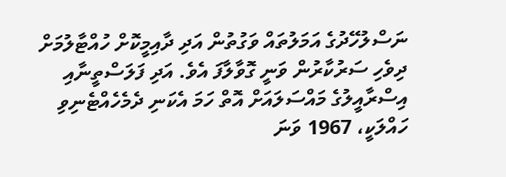ނަސްލުހޭދުގެ އަމަލުތައް ވަގުތުން އަދި ދާއިމީކޮށް ހުއްޓާލުމަށް ދިވެހި ސަރުކާރުން ވަނީ ގޮވާލާފަ އެވެ. އަދި ފަލަސްތީނާއި އިސްރާއީލުގެ މައްސަލައަށް އޮތް ހަމަ އެކަނި ދެމެހެއްޓެނިވި ހައްލަކީ، 1967 ވަނަ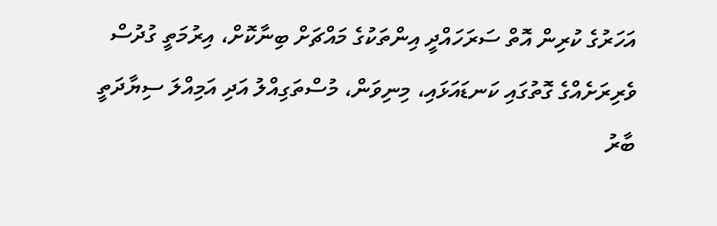އަހަރުގެ ކުރިން އޮތް ސަރަހައްދީ އިންތަކުގެ މައްޗަށް ބިނާކޮށް، އިރުމަތީ ގުދުސް ވެރިރަށެއްގެ ގޮތުގައި ކަނޑައަޅައި، މިނިވަން، މުސްތަގިއްލު އަދި އަމިއްލަ ސިޔާދަތީ ބާރު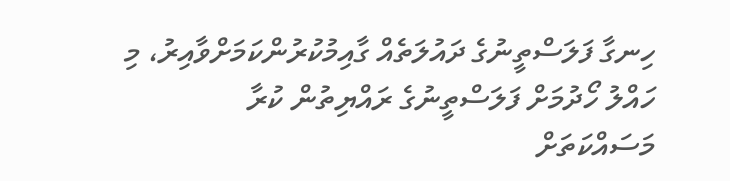ހިނގާ ފަލަސްތީނުގެ ދައުލަތެއް ގާއިމުކުރުންކަމަށްވާއިރު، މި ހައްލު ހޯދުމަށް ފަލަސްތީނުގެ ރައްޔިތުން ކުރާ މަސައްކަތަށް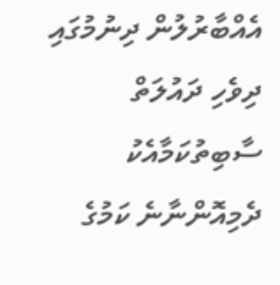އެއްބާރުލުން ދިނުމުގައި ދިވެހި ދައުލަތް ސާބިތުކަމާއެކު ދެމިއޮންނާނެ ކަމުގެ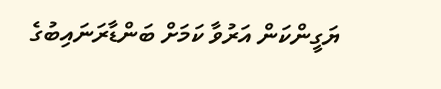ޔަގީންކަން އަރުވާ ކަމަށް ބަންޑާރަނައިބުގެ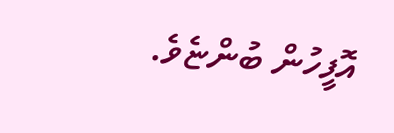އޮފީހުން ބުންޏެވެ.